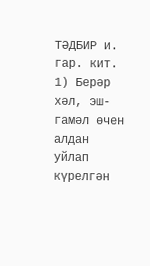ТӘДБИР и. гар. кит. 1) Берәр хәл, эш-гамәл өчен алдан уйлап күрелгән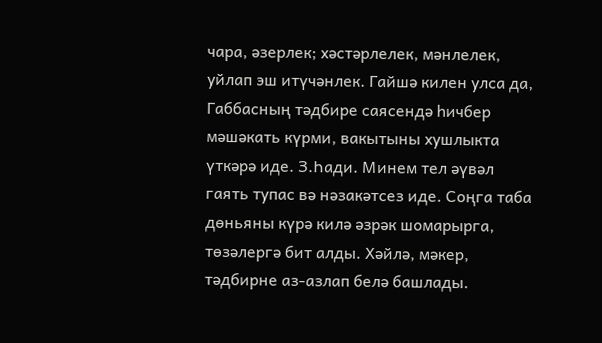чара, әзерлек; хәстәрлелек, мәнлелек, уйлап эш итүчәнлек. Гайшә килен улса да, Габбасның тәдбире саясендә һичбер мәшәкать күрми, вакытыны хушлыкта үткәрә иде. З.Һади. Минем тел әүвәл гаять тупас вә нәзакәтсез иде. Соңга таба дөньяны күрә килә әзрәк шомарырга, төзәлергә бит алды. Хәйлә, мәкер, тәдбирне аз-азлап белә башлады.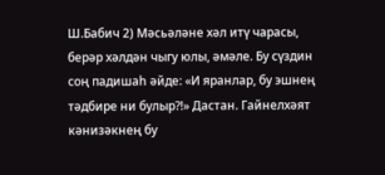Ш.Бабич 2) Мәсьәләне хәл итү чарасы, берәр хәлдән чыгу юлы, әмәле. Бу сүздин соң падишаһ әйде: «И яранлар, бу эшнең тәдбире ни булыр?!» Дастан. Гайнелхәят кәнизәкнең бу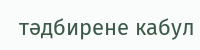тәдбирене кабул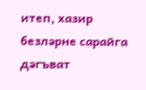итеп, хазир безләрне сарайга дәгъват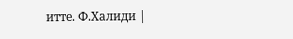итте. Ф.Халиди |